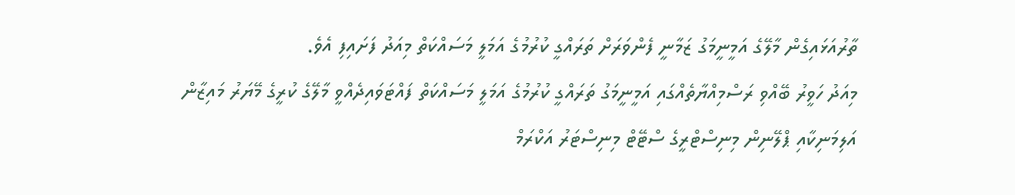ތާރުއަޅައިގެން މާލޭގެ އަމީނީމަގު ޒަމާނީ ފެންވަރަށް ތަރައްގީ ކުރުމުގެ އަމަލީ މަސައްކަތް މިއަދު ފަށައިފި އެވެ.
މިއަދު ހަވީރު ބޭއްވި ރަސްމިއްޔާތެއްގައި އަމީނީމަގު ތަރައްގީ ކުރުމުގެ އަމަލީ މަސައްކަތް ފައްޓަވައިދެއްވީ މާލޭގެ ކުރީގެ މޭޔަރު މައިޒާން އަލިމަނިކާއި ޕްލޭނިން މިނިސްޓްރީގެ ސްޓޭޓް މިނިސްޓަރު އަކްރަމް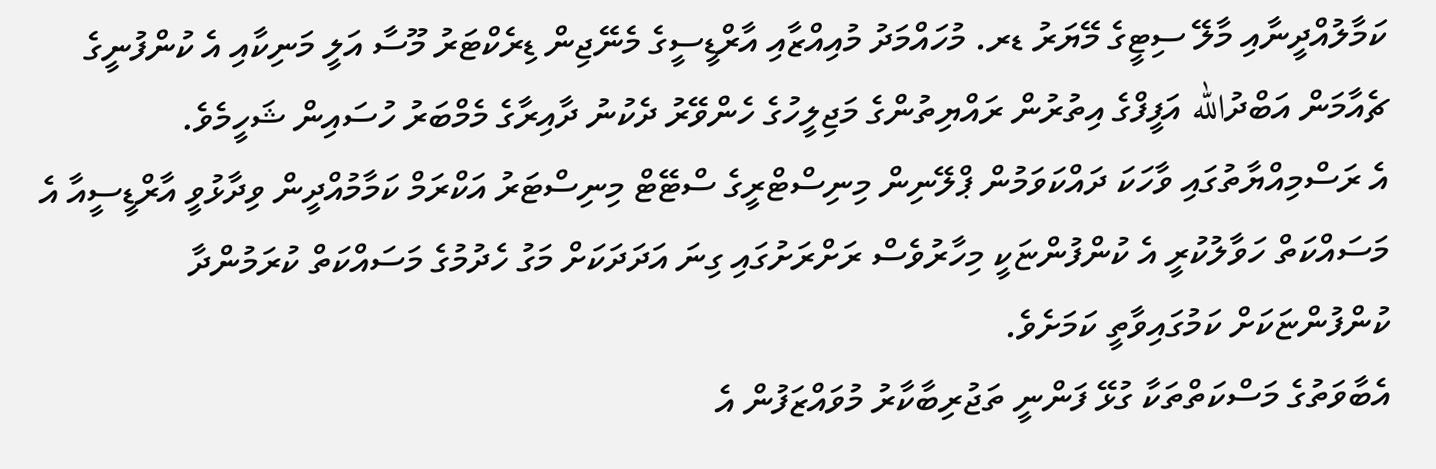ކަމާލުއްދީނާއި މާލޭ ސިޓީގެ މޭޔަރު ޑރ. މުހައްމަދު މުއިއްޒާއި އާރްޑީސީގެ މެނޭޖިން ޑިރެކްޓަރު މޫސާ އަލީ މަނިކާއި އެ ކުންފުނީގެ ޗެއާމަން އަބްދުالله އަފީފްގެ އިތުރުން ރައްޔިތުންގެ މަޖިލީހުގެ ހެންވޭރު ދެކުނު ދާއިރާގެ މެމްބަރު ހުސައިން ޝަހީމެވެ.
އެ ރަސްމިއްޔާތުގައި ވާހަކަ ދައްކަވަމުން ޕްލޭނިން މިނިސްޓްރީގެ ސްޓޭޓް މިނިސްޓަރު އަކްރަމް ކަމާމުއްދީން ވިދާޅުވީ އާރްޑީސީއާ އެ މަސައްކަތް ހަވާލުކުރީ އެ ކުންފުންޏަކީ މިހާރުވެސް ރަށްރަށުގައި ގިނަ އަދަދަކަށް މަގު ހެދުމުގެ މަސައްކަތް ކުރަމުންދާ ކުންފުންޏަކަށް ކަމުގައިވާތީ ކަމަށެވެ.
އެބާވަތުގެ މަސްކަތްތަކާ ގުޅޭ ފަންނީ ތަޖުރިބާކާރު މުވައްޒަފުން އެ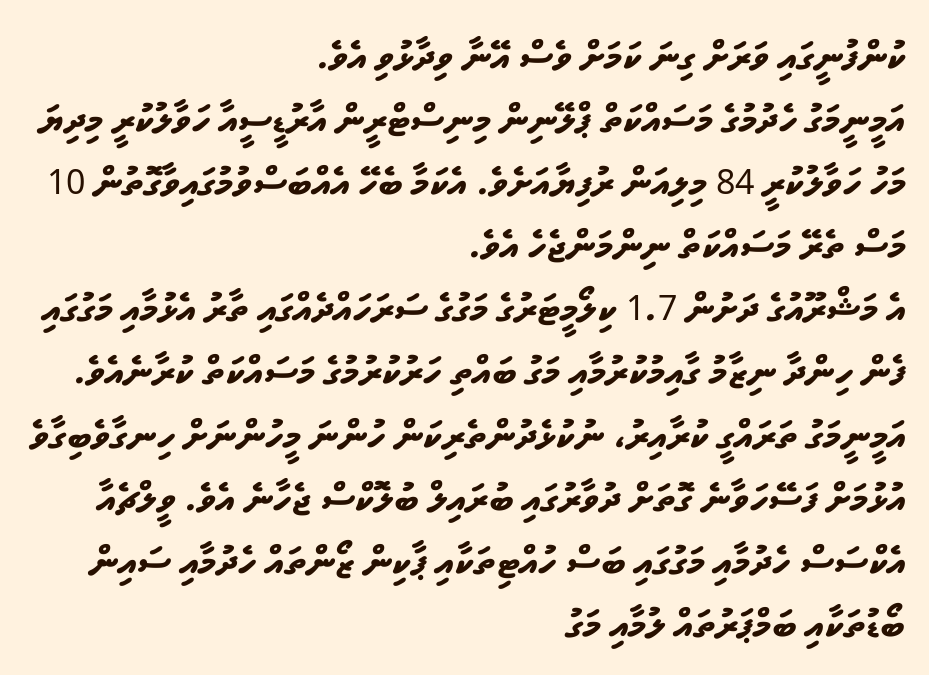ކުންފުނީގައި ވަރަށް ގިނަ ކަމަށް ވެސް އޭނާ ވިދާޅުވި އެވެ.
އަމީނީމަގު ހެދުމުގެ މަސައްކަތް ޕްލޭނިން މިނިސްޓްރީން އާރުޑީސީއާ ހަވާލުކުރީ މިދިޔަ މަހު ހަވާލުކުރީ 84 މިލިއަން ރުފިޔާއަށެވެ. އެކަމާ ބެހޭ އެއްބަސްވުމުގައިވާގޮތުން 10 މަސް ތެރޭ މަސައްކަތް ނިންމަންޖެހެ އެވެ.
އެ މަޝްރޫއުގެ ދަށުން 1.7 ކިލޯމީޓަރުގެ މަގުގެ ސަރަހައްދެއްގައި ތާރު އެޅުމާއި މަގުގައި ފެން ހިންދާ ނިޒާމު ގާއިމުކުރުމާއި މަގު ބައްތި ހަރުކުރުމުގެ މަސައްކަތް ކުރާނެއެވެ.
އަމީނީމަގު ތަރައްގީ ކުރާއިރު، ނުކުޅެދުންތެރިކަން ހުންނަ މީހުންނަށް ހިނގާވެބިގާވެ އުޅުމަށް ފަސޭހަވާނެ ގޮތަށް ދުވާރުގައި ބުރައިލް ބުލޮކްސް ޖެހާނެ އެވެ. ވީލްޗެއާ އެކްސަސް ހެދުމާއި މަގުގައި ބަސް ހުއްޓިތަކާއި ޕާކިން ޒޯންތައް ހެދުމާއި ސައިން ބޯޑުތަކާއި ބަމްޕަރުތައް ލުމާއި މަގު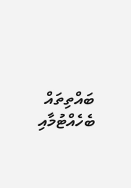ބައްތިތައް ބެހެއްޓުމާއި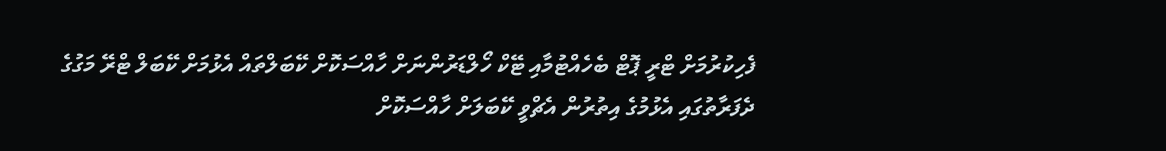ފެހިކުރުމަށް ޓްރީ ޕޮޓް ބެހެއްޓުމާއި ޓޭކް ހޯލްޑަރުންނަށް ހާއްސަކޮށް ކޭބަލްތައް އެޅުމަށް ކޭބަލް ޓްރޭ މަގުގެ ދެފަރާތުގައި އެޅުމުގެ އިތުރުން އެޗްވީ ކޭބަލަށް ހާއްސަކޮށް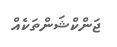ޖަންކްޝަންތަކެއް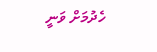ހެދުމަށް ވަނީ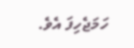ހަމަޖެހިފަ އެވެ.